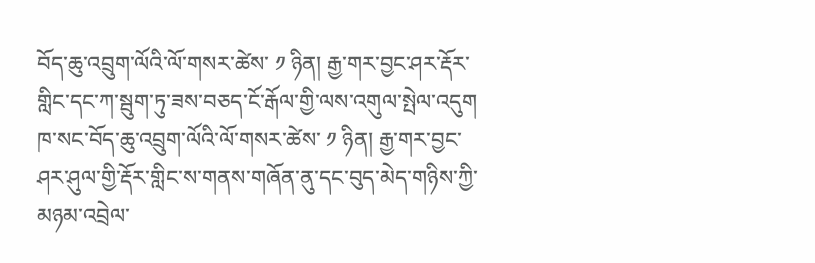བོད་ཆུ་འབྲུག་ལོའི་ལོ་གསར་ཚེས་ ༡ ཉིན། རྒྱ་གར་བྱང་ཤར་རྡོར་གླིང་དང་ཀ་སྦུག་ཏུ་ཟས་བཅད་ངོ་རྒོལ་གྱི་ལས་འགུལ་སྤེལ་འདུག
ཁ་སང་བོད་ཆུ་འབྲུག་ལོའི་ལོ་གསར་ཚེས་ ༡ ཉིན། རྒྱ་གར་བྱང་ཤར་ཤུལ་གྱི་རྡོར་གླིང་ས་གནས་གཞོན་ནུ་དང་བུད་མེད་གཉིས་ཀྱི་མཉམ་འབྲེལ་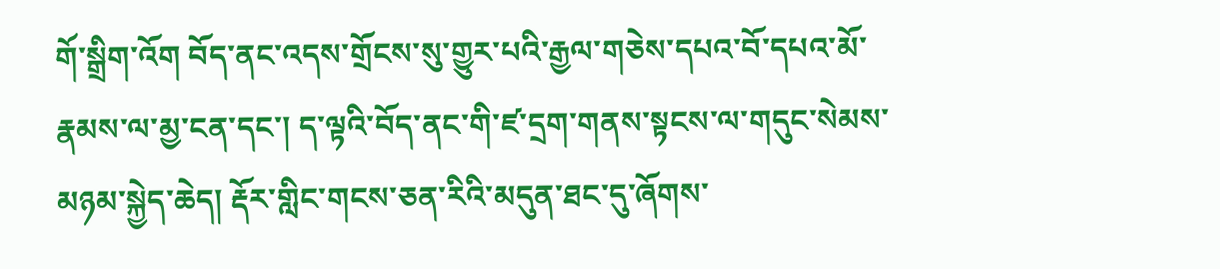གོ་སྒྲིག་འོག བོད་ནང་འདས་གྲོངས་སུ་གྱུར་པའི་རྒྱལ་གཅེས་དཔའ་བོ་དཔའ་མོ་རྣམས་ལ་མྱ་ངན་དང་། ད་ལྟའི་བོད་ནང་གི་ཛ་དྲག་གནས་སྟངས་ལ་གདུང་སེམས་མཉམ་སྐྱེད་ཆེད། རྡོར་གླིང་གངས་ཅན་རིའི་མདུན་ཐང་དུ་ཞོགས་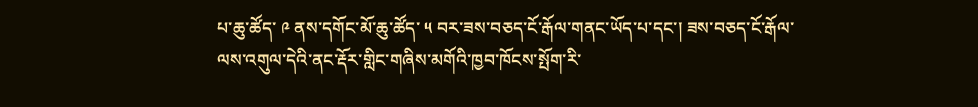པ་ཆུ་ཚོད་ ༩ ནས་དགོང་མོ་ཆུ་ཚོད་ ༥ བར་ཟས་བཅད་ངོ་རྒོལ་གནང་ཡོད་པ་དང་། ཟས་བཅད་ངོ་རྒོལ་ལས་འགུལ་དེའི་ནང་རྡོར་གླིང་གཞིས་མགོའི་ཁྱབ་ཁོངས་སྤོག་རི་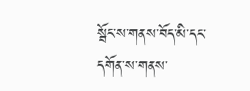སྦོང་ས་གནས་བོད་མི་དང་དགོན་ས་གནས་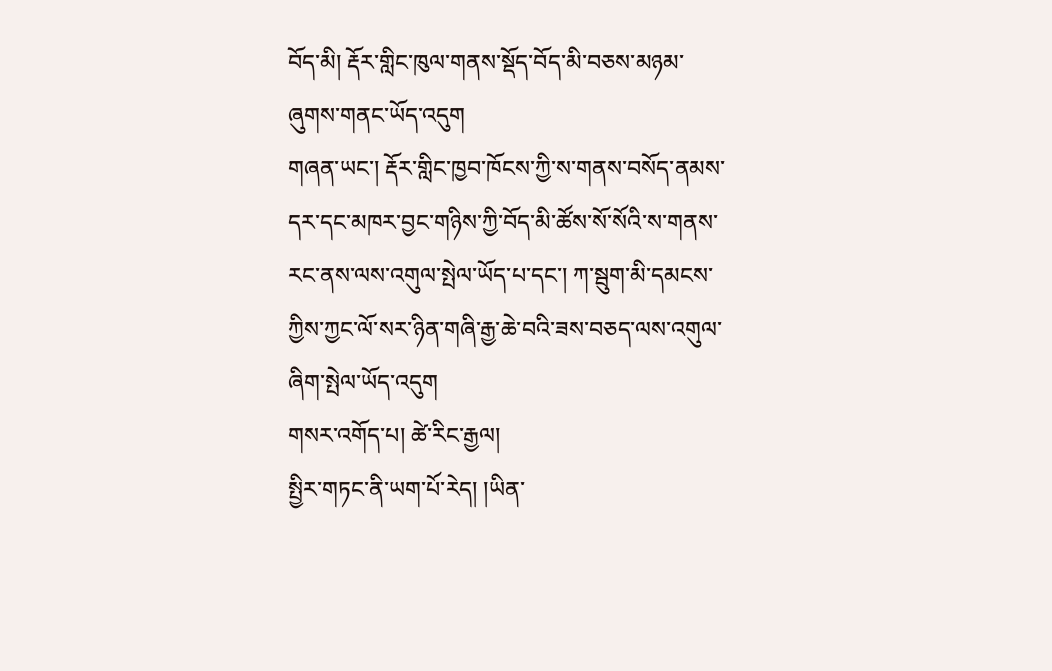བོད་མི། རྡོར་གླིང་ཁུལ་གནས་སྡོད་བོད་མི་བཅས་མཉམ་ཞུགས་གནང་ཡོད་འདུག
གཞན་ཡང་། རྡོར་གླིང་ཁྱབ་ཁོངས་ཀྱི་ས་གནས་བསོད་ནམས་དར་དང་མཁར་བྱང་གཉིས་ཀྱི་བོད་མི་ཚོས་སོ་སོའི་ས་གནས་རང་ནས་ལས་འགུལ་སྤེལ་ཡོད་པ་དང་། ཀ་སྦུག་མི་དམངས་ཀྱིས་ཀྱང་ལོ་སར་ཉིན་གཞི་རྒྱ་ཆེ་བའི་ཟས་བཅད་ལས་འགུལ་ཞིག་སྤེལ་ཡོད་འདུག
གསར་འགོད་པ། ཚེ་རིང་རྒྱལ།
སྤྱིར་གཏང་ནི་ཡག་པོ་རེད། །ཡིན་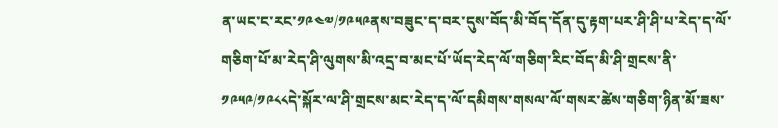ན་ཡང་ང་རང་༡༩༤༧/༡༩༥༩ནས་བཟུང་ད་བར་དུས་བོད་མི་བོད་དོན་དུ་རྟག་པར་ཤི་ཤི་པ་རེད་ད་ལོ་གཅིག་པོ་མ་རེད་ཤི་ལུགས་མི་འདྲ་བ་མང་པོ་ཡོད་རེད་ལོ་གཅིག་རིང་བོད་མི་ཤི་གྲངས་ནི་༡༩༥༩/༡༩༨༨དེ་སྐོར་ལ་ཤི་གྲངས་མང་རེད་ད་ལོ་དམིགས་གསལ་ལོ་གསར་ཚེས་གཅིག་ཉིན་མོ་ཟས་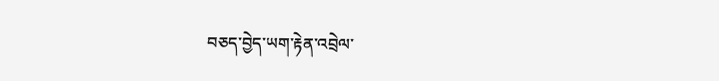བཅད་བྱེད་ཡག་རྟེན་འབྲེལ་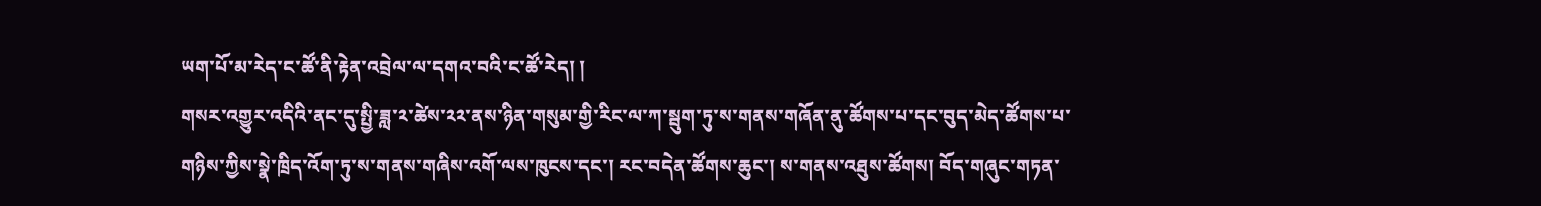ཡག་པོ་མ་རེད་ང་ཚོ་ནི་རྟེན་འབྲེལ་ལ་དགའ་བའི་ང་ཚོ་རེད། །
གསར་འགྱུར་འདིའི་ནང་དུ་སྤྱི་ཟླ་༢་ཚེས་༢༢་ནས་ཉིན་གསུམ་གྱི་རིང་ལ་ཀ་སྦུག་ཏུ་ས་གནས་གཞོན་ནུ་ཚོགས་པ་དང་བུད་མེད་ཚོགས་པ་གཉིས་ཀྱིས་སྣེ་ཁྲིད་འོག་ཏུ་ས་གནས་གཞིས་འགོ་ལས་ཁུངས་དང་། རང་བདེན་ཚོགས་ཆུང་། ས་གནས་འཐུས་ཚོགས། བོད་གཞུང་གཏན་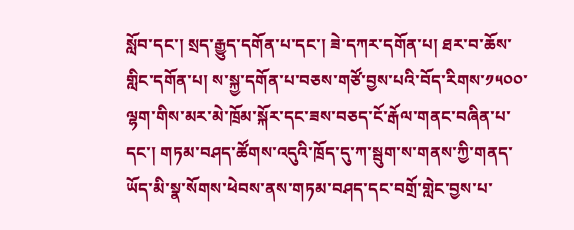སློབ་དང་། སྲད་རྒྱུད་དགོན་པ་དང་། ཟེ་དཀར་དགོན་པ། ཐར་བ་ཆོས་གླིང་དགོན་པ། ས་སྐྱ་དགོན་པ་བཅས་གཙོ་བྱས་པའི་བོད་རིགས་༡༥༠༠་ལྷག་གིས་མར་མེ་ཁྲོམ་སྐོར་དང་ཟས་བཅད་ངོ་རྒོལ་གནང་བཞིན་པ་དང་། གཏམ་བཤད་ཚོགས་འདུའི་ཁྲོད་དུ་ཀ་སྦུག་ས་གནས་ཀྱི་གནད་ཡོད་མི་སྣ་སོགས་ཕེབས་ནས་གཏམ་བཤད་དང་བགྲོ་གླེང་བྱས་པ་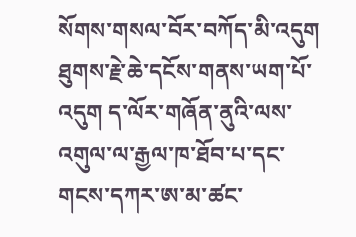སོགས་གསལ་བོར་བཀོད་མི་འདུག
ཐུགས་རྗེ་ཆེ་དངོས་གནས་ཡག་པོ་འདུག ད་ལོར་གཞོན་ནུའི་ལས་འགུལ་ལ་རྒྱལ་ཁ་ཐོབ་པ་དང་གངས་དཀར་ཨ་མ་ཚང་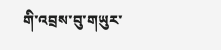གི་འབྲས་བུ་གཡུར་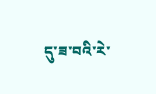དུ་ཟ་བའི་རེ་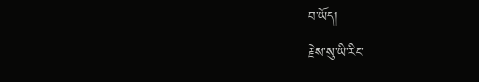བ་ཡོད།
རྗེས་སུ་ཡི་རིང་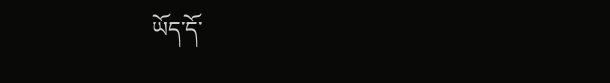ཡོད་དོ་